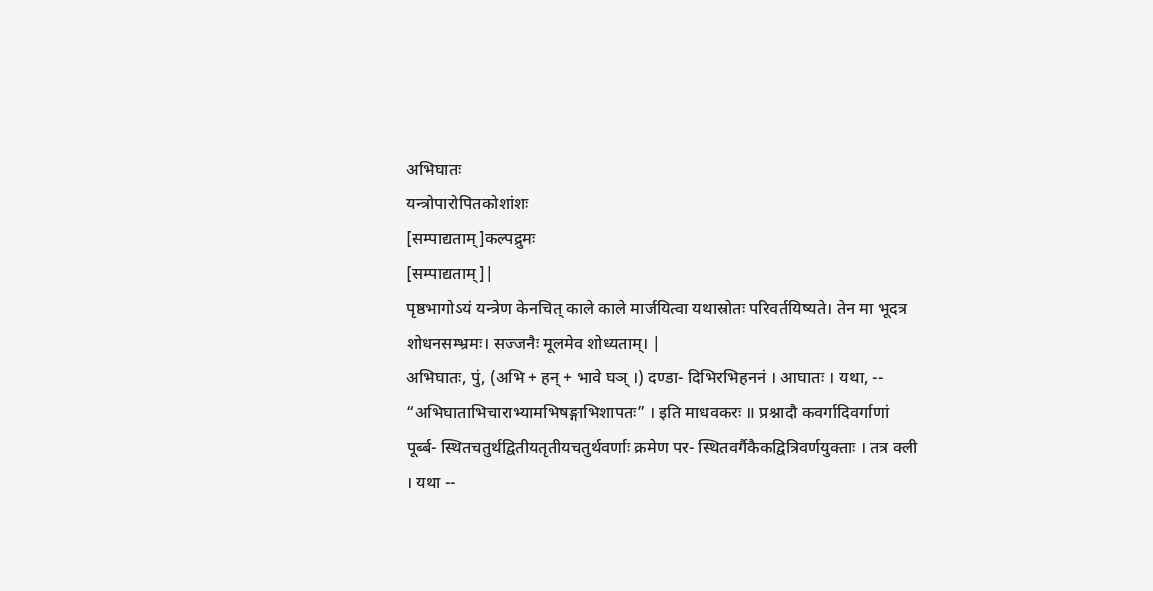अभिघातः
यन्त्रोपारोपितकोशांशः
[सम्पाद्यताम्]कल्पद्रुमः
[सम्पाद्यताम्]|
पृष्ठभागोऽयं यन्त्रेण केनचित् काले काले मार्जयित्वा यथास्रोतः परिवर्तयिष्यते। तेन मा भूदत्र शोधनसम्भ्रमः। सज्जनैः मूलमेव शोध्यताम्। |
अभिघातः, पुं, (अभि + हन् + भावे घञ् ।) दण्डा- दिभिरभिहननं । आघातः । यथा, -- “अभिघाताभिचाराभ्यामभिषङ्गाभिशापतः” । इति माधवकरः ॥ प्रश्नादौ कवर्गादिवर्गाणां पूर्ब्ब- स्थितचतुर्थद्वितीयतृतीयचतुर्थवर्णाः क्रमेण पर- स्थितवर्गैकैकद्वित्रिवर्णयुक्ताः । तत्र क्ली । यथा --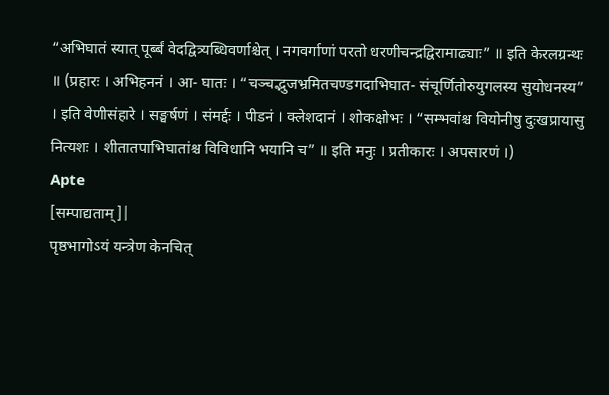“अभिघातं स्यात् पूर्ब्बं वेदद्वित्र्यब्धिवर्णाश्चेत् । नगवर्गाणां परतो धरणीचन्द्रद्विरामाढ्याः” ॥ इति केरलग्रन्थः ॥ (प्रहारः । अभिहननं । आ- घातः । “चञ्चद्भुजभ्रमितचण्डगदाभिघात- संचूर्णितोरुयुगलस्य सुयोधनस्य” । इति वेणीसंहारे । सङ्घर्षणं । संमर्द्दः । पीडनं । क्लेशदानं । शोकक्षोभः । “सम्भवांश्च वियोनीषु दुःखप्रायासु नित्यशः । शीतातपाभिघातांश्च विविधानि भयानि च” ॥ इति मनुः । प्रतीकारः । अपसारणं ।)
Apte
[सम्पाद्यताम्]|
पृष्ठभागोऽयं यन्त्रेण केनचित्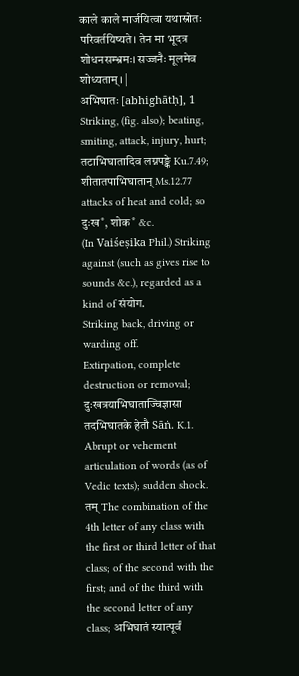काले काले मार्जयित्वा यथास्रोतः परिवर्तयिष्यते। तेन मा भूदत्र शोधनसम्भ्रमः। सज्जनैः मूलमेव शोध्यताम्। |
अभिघातः [abhighātḥ], 1 Striking, (fig. also); beating, smiting, attack, injury, hurt; तटाभिघातादिव लग्नपङ्के Ku.7.49; शीतातपाभिघातान् Ms.12.77 attacks of heat and cold; so दुःख˚, शोक˚ &c.
(In Vaiśeṣika Phil.) Striking against (such as gives rise to sounds &c.), regarded as a kind of संयोग.
Striking back, driving or warding off.
Extirpation, complete destruction or removal; दुःखत्रयाभिघाताज्विज्ञासा तदभिघातके हेतौ Sāṅ. K.1.
Abrupt or vehement articulation of words (as of Vedic texts); sudden shock.
तम् The combination of the 4th letter of any class with the first or third letter of that class; of the second with the first; and of the third with the second letter of any class; अभिघातं स्यात्पूर्वं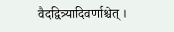वैदद्वित्र्यादिवर्णाश्चेत् ।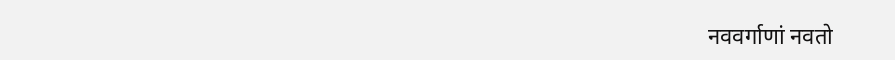नववर्गाणां नवतो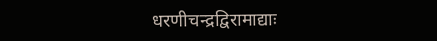धरणीचन्द्रद्विरामाद्याः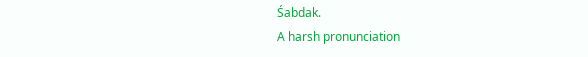Śabdak.
A harsh pronunciation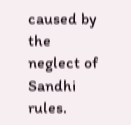caused by the neglect of Sandhi rules.